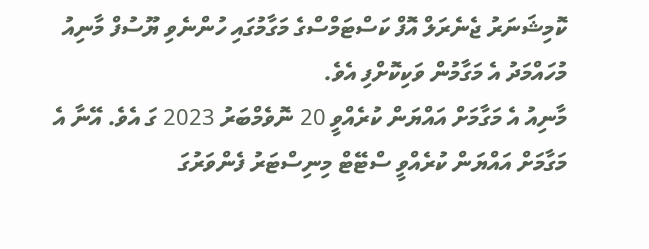ކޮމިޝަނަރު ޖެނެރަލް އޮފް ކަސްޓަމްސްގެ މަގާމުގައި ހުންނެވި ޔޫސުފް މާނިއު މުހައްމަދު އެ މަގާމުން ވަކިކޮށްފި އެވެ.
މާނިއު އެ މަގާމަށް އައްޔަން ކުރެއްވީ 20 ނޮވެމްބަރު 2023 ގަ އެވެ. އޭނާ އެ މަގާމަށް އައްޔަން ކުރެއްވީ ސްޓޭޓް މިނިސްޓަރު ފެންވަރުގަ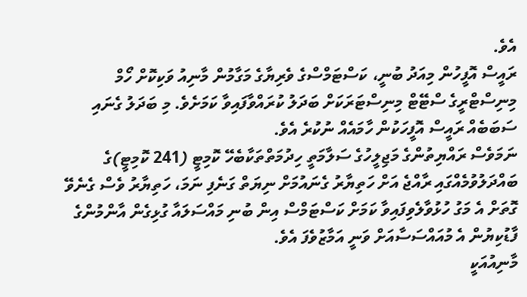އެވެ.
ރައީސް އޮފީހުން މިއަދު ބުނީ، ކަސްޓަމްސްގެ ވެރިޔާގެ މަގާމުން މާނިއު ވަކިކޮށް ހޯމް މިނިސްޓްރީގެ ސްޓޭޓް މިނިސްޓަރަކަށް ބަދަލު ކުރައްވާފައިވާ ކަމަށެވެ. މި ބަދަލު ގެނައި ސަބަބެއް ރައީސް އޮފީހަކުން ހާމައެއް ނުކުރެ އެވެ.
ނަމަވެސް ރައްޔިތުންގެ މަޖިލީހުގެ ސަލާމަތީ ހިދުމަތްތަކާބެހޭ ކޮމިޓީ (241 ކޮމިޓީ)ގެ ބައްދަލުވުމެއްގައި ރާއްޖެ އަށް ހަތިޔާރު ގެނައުމަށް ނިޔަތް ގަނެފި ނަމަ، ހަތިޔާރު ވެސް ގެނެވޭ ގޮތަށް އެ މަގު ހުޅުވާލެވިފައިވާ ކަމަށް ކަސްޓަމްސް އިން ބުނި މައްސަލައާ ގުޅިގެން އާންމުންގެ ފާޑުކިޔުން އެ މުއައްސަސާއަށް ވަނީ އަމާޒުވެފަ އެވެ.
މާނިއުއަކީ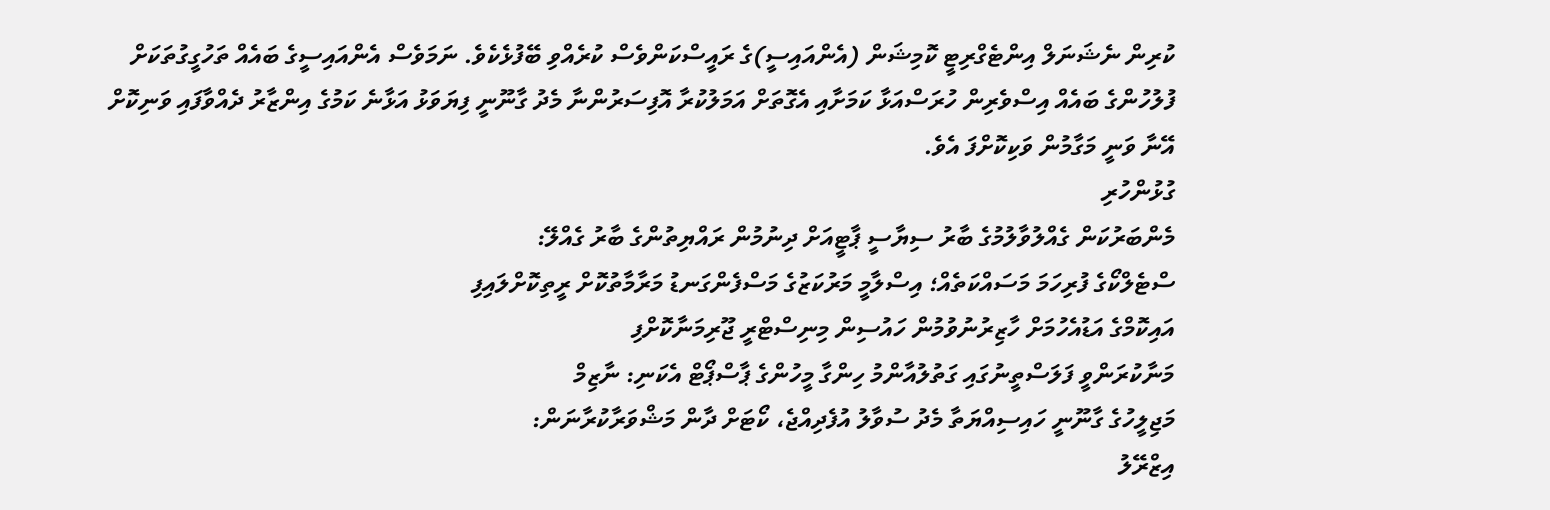ކުރިން ނެޝަނަލް އިންޓެގްރިޓީ ކޮމިޝަން (އެންއައިސީ)ގެ ރައީސްކަންވެސް ކުރެއްވި ބޭފުޅެކެވެ. ނަމަވެސް އެންއައިސީގެ ބައެއް ތަހުގީގުތަކަށް ފުލުހުންގެ ބައެއް އިސްވެރިން ހުރަސްއަޅާ ކަމަށާއި އެގޮތަށް އަމަލުކުރާ އޮފިސަރުންނާ މެދު ގާނޫނީ ފިޔަވަޅު އަޅާނެ ކަމުގެ އިންޒާރު ދެއްވާފައި ވަނިކޮށް އޭނާ ވަނީ މަގާމުން ވަކިކޮށްފަ އެވެ.
ގުޅުންހުރި
މެންބަރުކަން ގެއްލުވާލުމުގެ ބާރު ސިޔާސީ ޕާޓީއަށް ދިނުމުން ރައްޔިތުންގެ ބާރު ގެއްލޭ:
ސްޓެލްކޯގެ ފުރިހަމަ މަސައްކަތެއް؛ އިސްލާމީ މަރުކަޒުގެ މަސްފެންގަނޑު މަރާމާތުކޮށް ރީތިކޮށްލައިފި
އައިކޮމްގެ އަޑުއެހުމަށް ހާޒިރުނުވުމުން ހައުސިން މިނިސްޓްރީ ޖޫރިމަނާކޮށްފި
މަނާކުރަންވީ ފަލަސްތީނުގައި ގަތުލުއާންމު ހިންގާ މީހުންގެ ޕާސްޕޯޓް އެކަނި: ނާޒިމް
މަޖިލީހުގެ ގާނޫނީ ހައިސިއްޔަތާ މެދު ސުވާލު އުފެދިއްޖެ، ކޯޓަށް ދާން މަޝްވަރާކުރާނަން:
އިޒްރޭލު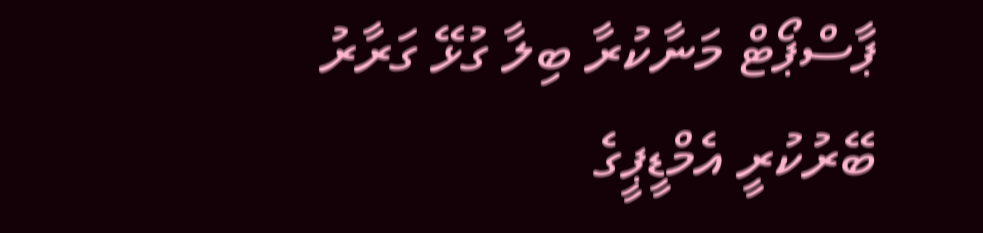ޕާސްޕޯޓް މަނާކުރާ ބިލާ ގުޅޭ ގަރާރު ބޭރުކުރީ އެމްޑީޕީގެ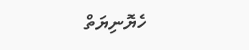ހެޔޮނިޔަތް